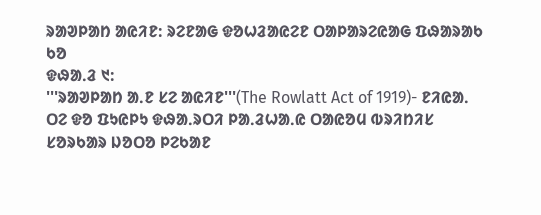ᱨᱟᱣᱞᱟᱴ ᱟᱭᱤᱱ: ᱨᱮᱱᱟᱜ ᱫᱚᱦᱲᱟᱭᱮᱱ ᱛᱟᱞᱟᱨᱮᱭᱟᱜ ᱯᱷᱟᱨᱟᱠ ᱠᱚ
ᱫᱷᱟᱹᱲ ᱑:
'''ᱨᱟᱣᱞᱟᱴ ᱟᱹᱱ ᱥᱮ ᱟᱭᱤᱱ'''(The Rowlatt Act of 1919)- ᱱᱤᱭᱟᱹ ᱛᱮ ᱫᱚ ᱯᱩᱭᱞᱩ ᱫᱷᱟᱹᱨᱛᱤ ᱞᱟᱹᱲᱦᱟᱹᱭ ᱛᱟᱭᱚᱢ ᱵᱨᱤᱴᱤᱥ ᱥᱚᱨᱠᱟᱨ ᱡᱚᱛᱚ ᱞᱮᱠᱟᱱ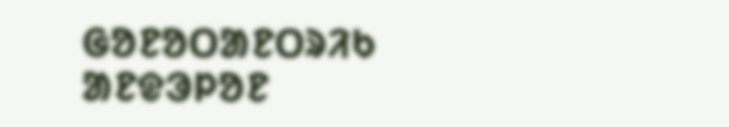ᱜᱚᱱᱚᱛᱟᱱᱛᱨᱤᱠ ᱟᱱᱫᱳᱞᱚᱱ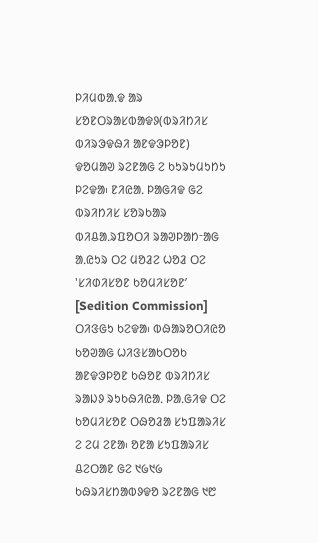ᱞᱤᱢᱵᱟᱹᱫ ᱟᱨ ᱥᱚᱱᱛᱨᱟᱥᱵᱟᱫᱽ(ᱵᱨᱤᱴᱤᱥ ᱵᱤᱨᱳᱫᱷᱤ ᱟᱱᱫᱳᱞᱚᱱ) ᱫᱚᱢᱟᱣ ᱨᱮᱱᱟᱜ ᱮ ᱠᱩᱨᱩᱢᱩᱴᱩ ᱞᱮᱫᱟ᱾ ᱱᱤᱭᱟᱹ ᱞᱟᱜᱤᱫ ᱜᱮ ᱵᱨᱤᱴᱤᱥ ᱥᱚᱨᱠᱟᱨ ᱵᱤᱪᱟᱹᱨᱯᱚᱛᱤ ᱨᱟᱣᱞᱟᱴᱼᱟᱜ ᱟᱹᱭᱩᱨ ᱛᱮ ᱢᱚᱲᱮ ᱦᱚᱲ ᱛᱮ 'ᱥᱤᱰᱤᱥᱚᱱ ᱠᱚᱢᱤᱥᱚᱱ’ [Sedition Commission] ᱛᱤᱝᱜᱩ ᱠᱮᱫᱟ᱾ ᱵᱷᱟᱨᱚᱛᱤᱭᱚ ᱠᱚᱣᱟᱜ ᱦᱤᱝᱥᱟᱠᱛᱚᱠ ᱟᱱᱫᱳᱞᱚᱱ ᱠᱷᱚᱱ ᱵᱨᱤᱴᱤᱥ ᱨᱟᱡᱽ ᱨᱩᱠᱷᱤᱭᱟᱹ ᱞᱟᱹᱜᱤᱫ ᱛᱮ ᱠᱚᱢᱤᱥᱚᱱ ᱛᱷᱚᱲᱟ ᱥᱩᱯᱟᱨᱤᱥ ᱮ ᱮᱢ ᱮᱱᱟ᱾ ᱚᱱᱟ ᱥᱩᱯᱟᱨᱤᱥ ᱪᱮᱛᱟᱱ ᱜᱮ ᱑᱙᱑᱙ ᱠᱷᱨᱤᱥᱴᱟᱵᱽᱫᱚ ᱨᱮᱱᱟᱜ ᱑᱘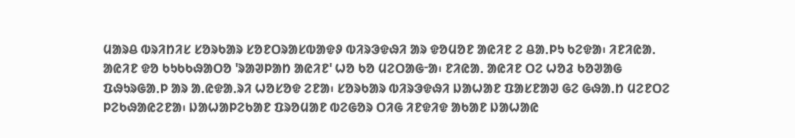ᱢᱟᱨᱪ ᱵᱨᱤᱴᱤᱥ ᱥᱚᱨᱠᱟᱨ ᱥᱚᱱᱛᱨᱟᱥᱵᱟᱫᱽ ᱵᱤᱨᱳᱫᱷᱤ ᱟᱨ ᱫᱚᱢᱚᱱ ᱟᱭᱤᱱ ᱮ ᱪᱟᱹᱞᱩ ᱠᱮᱫᱟ᱾ ᱤᱱᱤᱭᱟᱹ ᱟᱭᱤᱱ ᱫᱚ ᱠᱩᱠᱠᱷᱟᱛᱚ 'ᱨᱟᱣᱞᱟᱴ ᱟᱭᱤᱱ' ᱦᱚ ᱠᱚ ᱢᱮᱛᱟᱜᱼᱟ᱾ ᱱᱤᱭᱟᱹ ᱟᱭᱤᱱ ᱛᱮ ᱦᱚᱲ ᱠᱚᱣᱟᱜ ᱯᱷᱩᱨᱜᱟᱹᱞ ᱟᱨ ᱟᱹᱭᱫᱟᱹᱨᱤ ᱦᱚᱥᱚᱫ ᱮᱱᱟ᱾ ᱥᱚᱨᱠᱟᱨ ᱵᱤᱨᱳᱫᱷᱤ ᱡᱟᱦᱟᱱ ᱯᱟᱥᱱᱟᱣ ᱜᱮ ᱜᱷᱟᱹᱴ ᱢᱮᱱᱛᱮ ᱞᱮᱠᱷᱟᱭᱮᱱᱟ᱾ ᱡᱟᱦᱟᱞᱮᱠᱟᱱ ᱯᱨᱚᱢᱟᱱ ᱵᱮᱜᱚᱨ ᱛᱤᱜ ᱤᱱᱫᱤᱫ ᱟᱠᱟᱱ ᱡᱟᱦᱟᱭ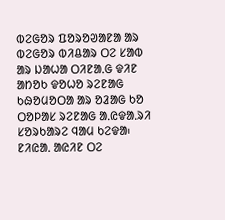ᱵᱮᱜᱚᱨ ᱯᱚᱨᱚᱣᱟᱱᱟ ᱟᱨ ᱵᱮᱜᱚᱨ ᱵᱤᱪᱟᱨ ᱛᱮ ᱥᱟᱵ ᱟᱨ ᱡᱟᱦᱟ ᱛᱤᱱᱟᱹᱜ ᱫᱤᱱ ᱟᱴᱚᱠ ᱫᱚᱦᱚ ᱨᱮᱱᱟᱜ ᱠᱷᱚᱢᱚᱛᱟ ᱟᱨ ᱚᱲᱟᱜ ᱠᱚ ᱛᱚᱞᱟᱥ ᱨᱮᱱᱟᱜ ᱟᱹᱭᱫᱟᱹᱨᱤ ᱥᱚᱨᱠᱟᱨᱮ ᱧᱟᱢ ᱠᱮᱫᱟ᱾ ᱱᱤᱭᱟᱹ ᱟᱭᱤᱱ ᱛᱮ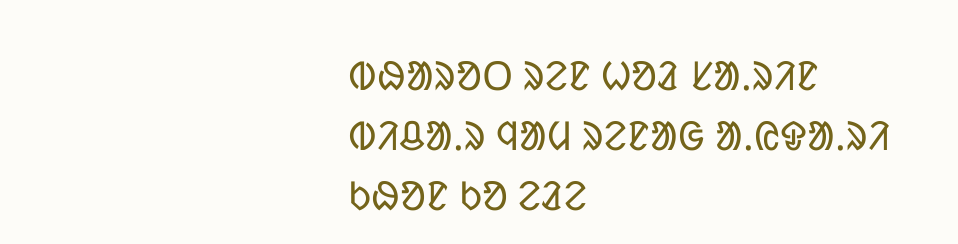ᱵᱷᱟᱨᱚᱛ ᱨᱮᱱ ᱦᱚᱲ ᱥᱟᱹᱨᱤᱱ ᱵᱤᱪᱟᱹᱨ ᱧᱟᱢ ᱨᱮᱱᱟᱜ ᱟᱹᱭᱫᱟᱹᱨᱤ ᱠᱷᱚᱱ ᱠᱚ ᱮᱲᱮ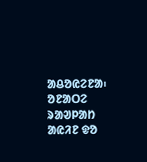ᱟᱪᱚᱭᱮᱱᱟ᱾ ᱚᱱᱟᱛᱮ ᱨᱟᱣᱞᱟᱴ ᱟᱭᱤᱱ ᱫᱚ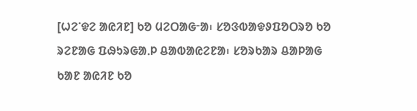[ᱦᱮᱸᱫᱮ ᱟᱭᱤᱱ] ᱠᱚ ᱢᱮᱛᱟᱜᱼᱟ᱾ ᱥᱚᱝᱵᱟᱫᱽᱯᱚᱛᱨᱚ ᱠᱚ ᱨᱮᱱᱟᱜ ᱯᱷᱩᱨᱜᱟᱹᱞ ᱪᱟᱵᱟᱭᱮᱱᱟ᱾ ᱥᱚᱨᱠᱟᱨ ᱪᱟᱞᱟᱜ ᱠᱟᱱ ᱟᱭᱤᱱ ᱠᱚ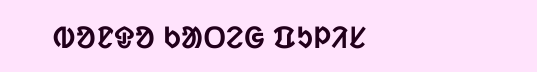ᱵᱚᱱᱫᱚ ᱠᱟᱛᱮᱜ ᱯᱩᱞᱤᱥ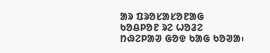ᱟᱨ ᱯᱨᱚᱥᱟᱥᱚᱱᱟᱜ ᱠᱚᱪᱞᱚᱱ ᱨᱮ ᱦᱚᱲᱮ ᱴᱷᱮᱞᱟᱣ ᱜᱚᱫ ᱠᱟᱜ ᱠᱚᱣᱟ᱾